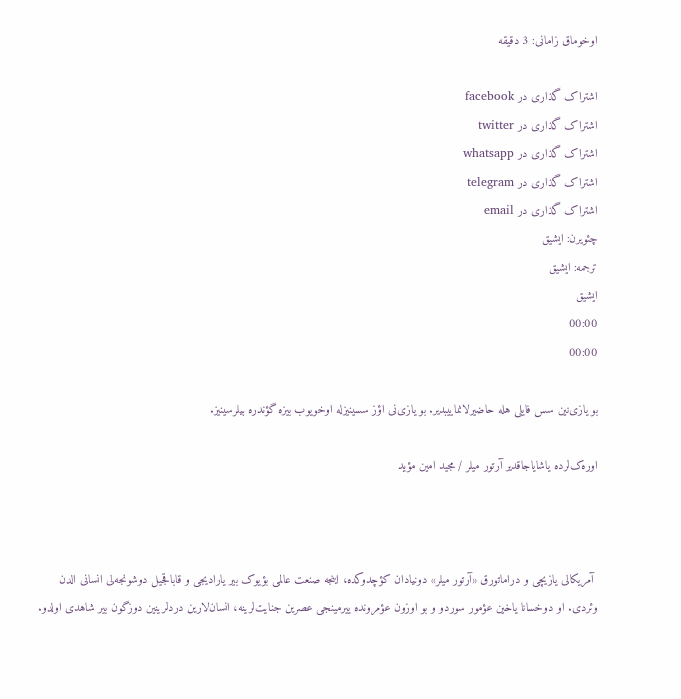اوخوماق زامانی: 3 دقیقه

اشتراک گذاری در facebook
اشتراک گذاری در twitter
اشتراک گذاری در whatsapp
اشتراک گذاری در telegram
اشتراک گذاری در email
چئویرن: ایشیق
ترجمه: ایشیق
ایشیق
00:00
00:00

بو یازی‌نین سس فایلی هله حاضیرلانماییبدیر. بو یازی‌نی اؤز سسینیزله اوخویوب بیزه گؤندره بیلرسینیز.

اوره‌ک‌لرده یاشایاجاقدیر آرتور میلر / مجید امین مؤید



 آمریکالی یازیچی و دراماتورق «آرتور میلر» دونیادان کؤچدوکده، اینجه صنعت عالمی بؤیوک بیر یارادیجی و قاباقجیل دوشونجه‌لی انسانی الدن وئردی. او دوخسانا یاخین عؤمور سوردو و بو اوزون عؤمرونده ییرمینجی عصرین جنایت‌لرینه، انسان‌لارین دردلرینین دوزگون بیر شاهدی اولدو.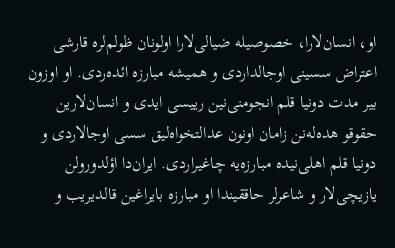او، انسان‌لارا، خصوصیله ضیالی‌لارا اولونان ظولم‌لره قارشی اعتراض سسینی اوجالداردی و همیشه مبارزه ائده‌ردی. او اوزون بیر مدت دونیا قلم انجومنی‌نین رییسی ایدی و انسان‌لارین حقوقو هده‌له‌نن زامان اونون عدالتخواه‌لیق سسی اوجالاردی و دونیا قلم اهلی‌نیده مبارزه‌یه چاغیراردی. ایران‌دا اؤلدورولن یازیچی‌لار و شاعرلر حاققیندا او مبارزه بایراغین قالدیریب و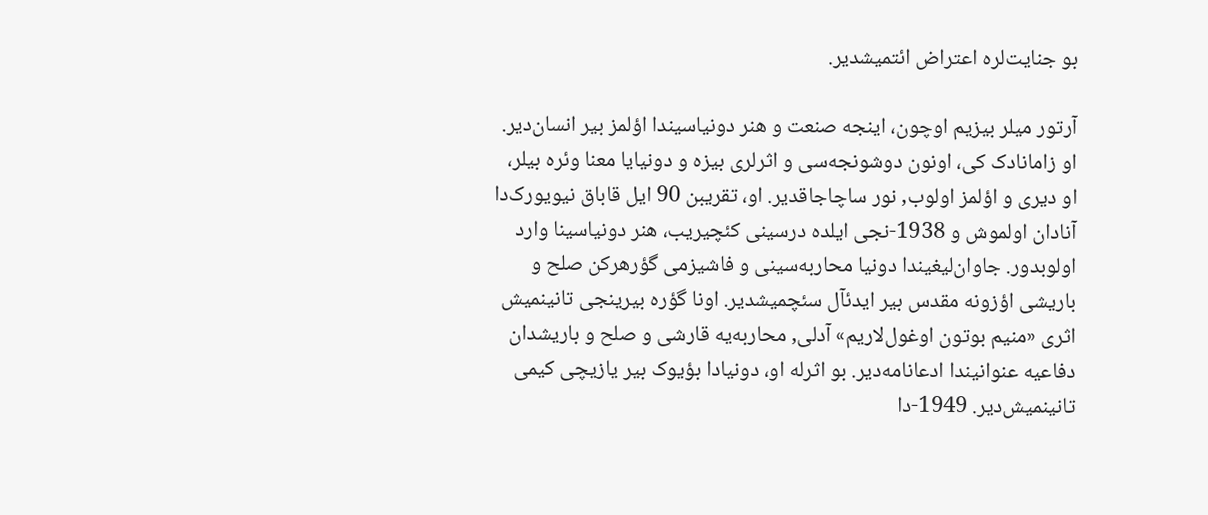بو جنایت‌لره اعتراض ائتمیشدیر.

آرتور میلر بیزیم اوچون، اینجه صنعت و هنر دونیاسیندا اؤلمز بیر انسان‌دیر. او زامانادک کی، اونون دوشونجه‌سی و اثرلری بیزه و دونیایا معنا وئره بیلر، او دیری و اؤلمز اولوب, نور ساچاجاقدیر. او، تقریبن 90 ایل قاباق نیویورک‌دا آنادان اولموش و 1938-نجی ایلده درسینی کئچیریب، هنر دونیاسینا وارد اولوبدور. جاوان‌لیغیندا دونیا محاربه‌سینی و فاشیزمی گؤرهرکن صلح و باریشی اؤزونه مقدس بیر ایدئآل سئچمیشدیر. اونا گؤره بیرینجی تانینمیش اثری «منیم بوتون اوغول‌لاریم» آدلی, محاربه‌یه قارشی و صلح و باریشدان دفاعیه عنوانیندا ادعانامه‌دیر. بو اثرله او، دونیادا بؤیوک بیر یازیچی کیمی تانینمیش‌دیر. 1949-دا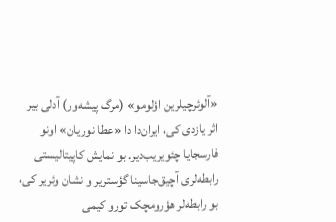«آلوئرچیلرین اؤلومو» (مرگ پیشه‌ور) آدلی بیر اثر یازدی کی، ایران‌دا دا «عطا نوریان» اونو فارسجایا چئویریب‌دیر. بو نمایش‌ کاپیتالیستی رابطه‌لری آچیق‌جاسینا گؤستریر و نشان وئریر کی، بو رابطه‌لر هؤرومچک تورو کیمی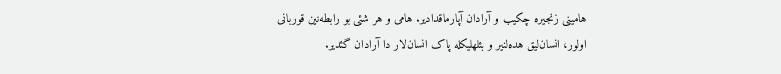هامینی زنجیره چکیب و آرادان آپارماقدادیر. هامی و هر شئی بو رابطه‌نین قوربانی اولور، انسان‌لیق هده‌لنیر و بئلهلیکله پاک انسان‌لار دا آرادان گئدیر.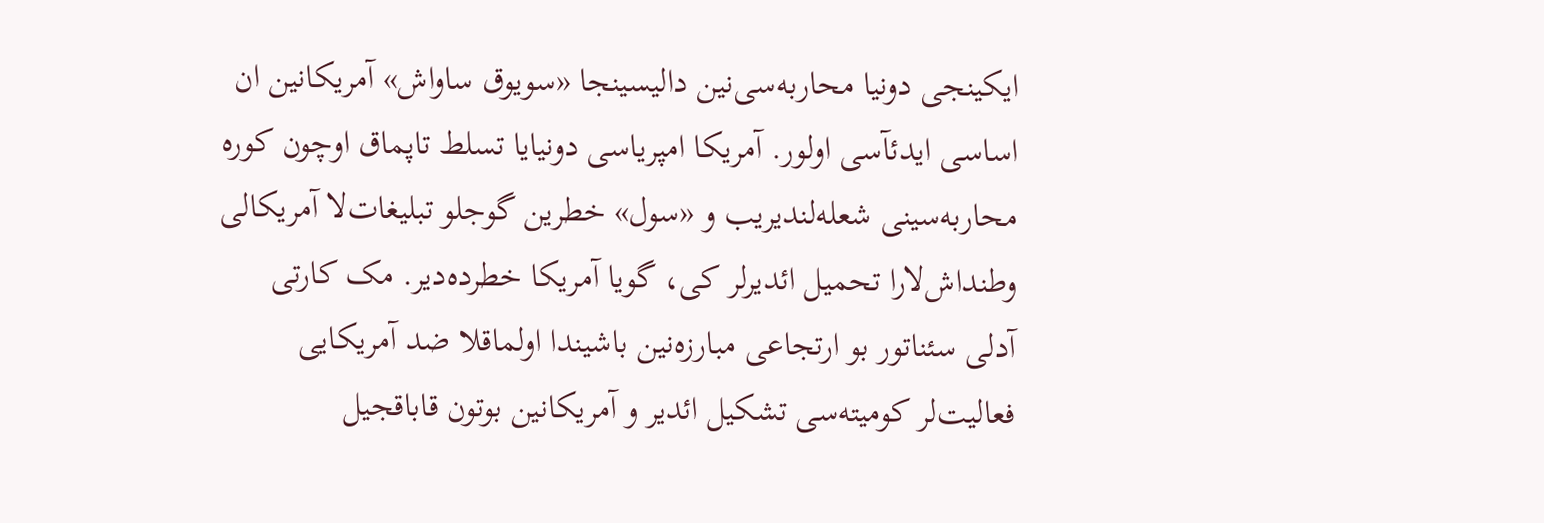ایکینجی دونیا محاربه‌سی‌نین دالیسینجا «سویوق ساواش» آمریکانین ان اساسی ایدئآسی اولور. آمریکا امپریاسی دونیایا تسلط تاپماق اوچون کوره محاربه‌سینی شعله‌لندیریب و «سول» خطرین گوجلو تبلیغات‌لا آمریکالی وطنداش‌لارا تحمیل ائدیرلر کی، گویا آمریکا خطرده‌دیر. مک کارتی آدلی سئناتور بو ارتجاعی مبارزه‌نین باشیندا اولماقلا ضد آمریکایی فعالیت‌لر کومیته‌سی تشکیل ائدیر و آمریکانین بوتون قاباقجیل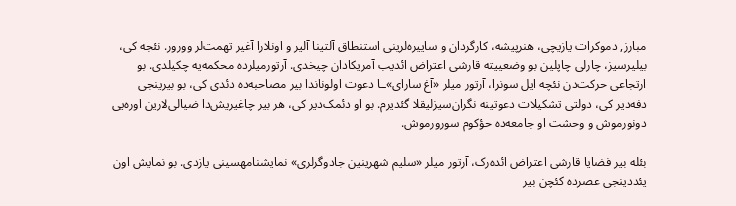مبارز, دموکرات یازیچی، هنرپیشه، کارگردان و ساییره‌لرینی استنطاق آلتینا آلیر و اونلارا آغیر تهمت‌لر وورور. نئجه کی، بیلیرسیز، چارلی چاپلین بو وضعییته قارشی اعتراض ائدیب آمریکادان چیخدی. آرتورمیلرده محکمه‌یه چکیلدی. بو ارتجاعی حرکت‌دن نئچه ایل سونرا، آرتور میلر «آغ سارای»ـا دعوت اولوناندا بیر مصاحبه‌ده دئدی کی، بو بیرینجی دفه‌دیر کی، دولتی تشکیلات دعوتینه نگران‌سیزلیقلا گئدیرم. بو او دئمک‌دیر کی، هر بیر چاغیریش‌دا ضیالی‌لارین اوره‌یی دونورموش و وحشت او جامعه‌ده حؤکوم سورورموش.

بئله بیر فضایا قارشی اعتراض ائده‌رک، آرتور میلر «سلیم شهرینین جادوگرلری» نمایشنامهسینی یازدی. بو نمایش اون یئددینجی عصرده کئچن بیر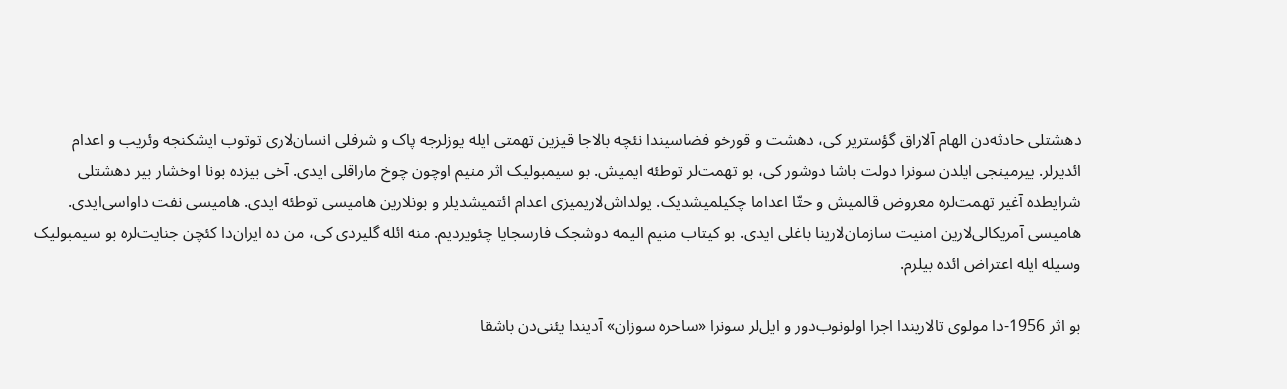دهشتلی حادثه‌دن الهام آلاراق گؤستریر کی، دهشت و قورخو فضاسیندا نئچه بالاجا قیزین تهمتی ایله یوزلرجه پاک و شرفلی انسان‌لاری توتوب ایشکنجه وئریب و اعدام ائدیرلر. ییرمینجی ایلدن سونرا دولت باشا دوشور کی، بو تهمت‌لر توطئه ایمیش. بو سیمبولیک اثر منیم اوچون چوخ ماراقلی ایدی. آخی بیزده بونا اوخشار بیر دهشتلی شرایطده آغیر تهمت‌لره معروض قالمیش و حتّا اعداما چکیلمیشدیک. یولداش‌لاریمیزی اعدام ائتمیشدیلر و بونلارین هامیسی توطئه ایدی. هامیسی نفت داواسی‌ایدی. هامیسی آمریکالی‌لارین امنیت سازمان‌لارینا باغلی ایدی. بو کیتاب منیم الیمه دوشجک فارسجایا چئویردیم. منه ائله گلیردی کی، من ده ایران‌دا کئچن جنایت‌لره بو سیمبولیک وسیله ایله اعتراض ائده بیلرم.

بو اثر 1956-دا مولوی تالاریندا اجرا اولونوب‌دور و ایل‌لر سونرا «ساحره سوزان» آدیندا یئنی‌دن باشقا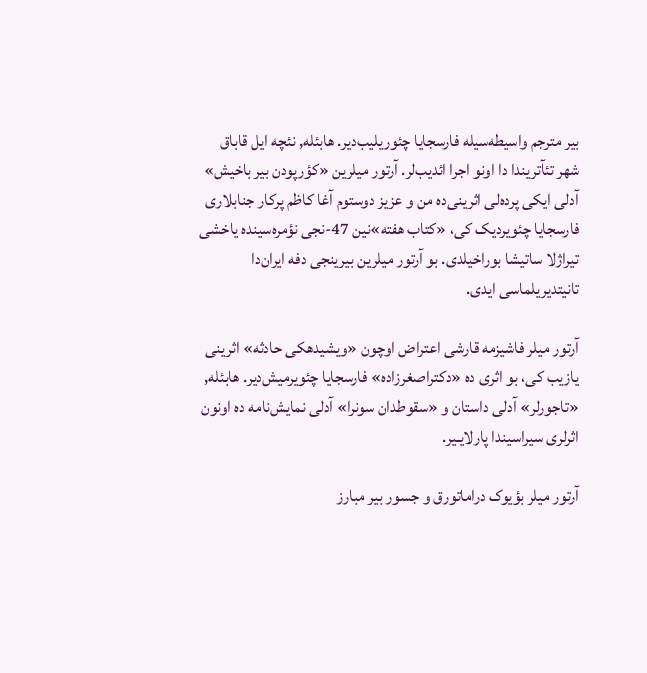بیر مترجم واسیطه‌سیله فارسجایا چئوریلیب‌دیر. هابئله, نئچه ایل قاباق شهر تئآتریندا دا اونو اجرا ائدیب‌لر. آرتور میلرین «کؤرپودن بیر باخیش» آدلی ایکی پرده‌لی اثرینی‌ده من و عزیز دوستوم آغا کاظم پرکار جنابلاری فارسجایا چئویردیک کی، «کتاب هفته»نین 47-نجی نؤمره‌سینده یاخشی تیراژلا ساتیشا بوراخیلدی. بو آرتور میلرین بیرینجی دفه ایران‌دا تانیتدیریلماسی ایدی.

آرتور میلر فاشیزمه قارشی اعتراض اوچون «ویشیدهکی حادثه» اثرینی یازیب کی، بو اثری ده «دکتراصغرزاده» فارسجایا چئویرمیش‌دیر. هابئله, «تاجورلر» آدلی داستان و «سقوطدان سونرا» آدلی نمایش‌نامه ده اونون اثرلری سیراسیندا پارلایـیر.

آرتور میلر بؤیوک دراماتورق و جسور بیر مبارز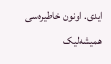ایدی. اونون خاطیره‌سی همیشه‌لیک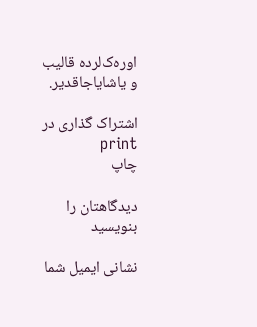اوره‌ک‌لرده قالیب و یاشایاجاقدیر.

اشتراک گذاری در print
چاپ

دیدگاهتان را بنویسید

نشانی ایمیل شما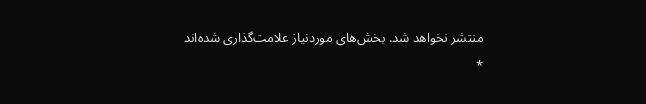منتشر نخواهد شد. بخش‌های موردنیاز علامت‌گذاری شده‌اند *